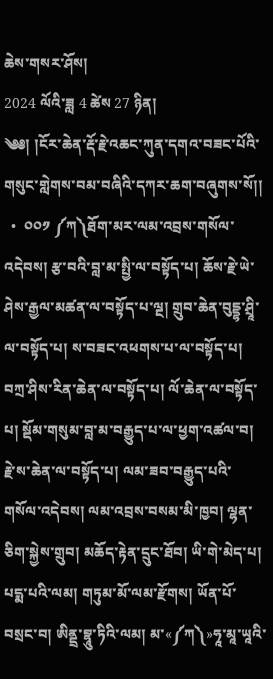ཆེས་གསར་ཤོས།
2024 ལོའི་ཟླ 4 ཚེས 27 ཉིན།
༄༅། །ངོར་ཆེན་རྡོ་རྗེ་འཆང་ཀུན་དགའ་བཟང་པོའི་གསུང་གླེགས་བམ་བཞིའི་དཀར་ཆག་བཞུགས་སོ།།
  •  ༠༠༡ ༼ཀ༽ཐོག་མར་ལམ་འབྲས་གསོལ་འདེབས། རྩ་བའི་བླ་མ་སྤྱི་ལ་བསྟོད་པ། ཆོས་རྗེ་ཡེ་ཤེས་རྒྱལ་མཚན་ལ་བསྟོད་པ་ལྔ། གྲུབ་ཆེན་བུདྡྷ་ཤྲཱི་ལ་བསྟོད་པ། ས་བཟང་འཕགས་པ་ལ་བསྟོད་པ། བཀྲ་ཤིས་རིན་ཆེན་ལ་བསྟོད་པ། ལོ་ཆེན་ལ་བསྟོད་པ། སྡོམ་གསུམ་བླ་མ་བརྒྱུད་པ་ལ་ཕྱག་འཚལ་བ། རྗེ་ས་ཆེན་ལ་བསྟོད་པ། ལམ་ཟབ་བརྒྱུད་པའི་གསོལ་འདེབས། ལམ་འབྲས་བསམ་མི་ཁྱབ། ལྷན་ཅིག་སྐྱེས་གྲུབ། མཆོད་རྟེན་དྲུང་ཐོབ། ཡི་གེ་མེད་པ། པདྨ་པའི་ལམ། གཏུམ་མོ་ལམ་རྫོགས། ཡོན་པོ་བསྲང་བ། ཨིནྡྲ་བྷཱུ་ཏིའི་ལམ། མ་«༼ཀ༽»ཧཱ་མཱ་ཡཱའི་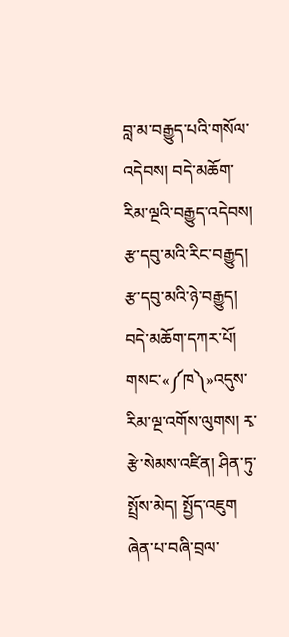བླ་མ་བརྒྱུད་པའི་གསོལ་འདེབས། བདེ་མཆོག་རིམ་ལྔའི་བརྒྱུད་འདེབས། རྩ་དབུ་མའི་རིང་བརྒྱུད། རྩ་དབུ་མའི་ཉེ་བརྒྱུད། བདེ་མཆོག་དཀར་པོ། གསང་«༼ཁ༽»འདུས་རིམ་ལྔ་འགོས་ལུགས། རྭ་རྩེ་སེམས་འཛིན། ཤིན་ཏུ་སྤྲོས་མེད། སྤྱོད་འཇུག ཞེན་པ་བཞི་བྲལ་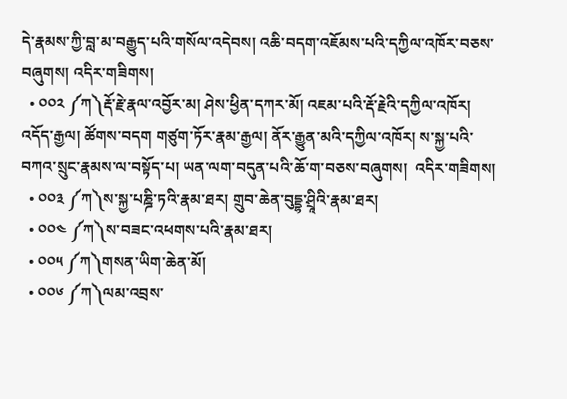དེ་རྣམས་ཀྱི་བླ་མ་བརྒྱུད་པའི་གསོལ་འདེབས། འཆི་བདག་འཇོམས་པའི་དཀྱིལ་འཁོར་བཅས་བཞུགས། འདིར་གཟིགས།
  • ༠༠༢ ༼ཀ༽རྡོ་རྗེ་རྣལ་འབྱོར་མ། ཤེས་ཕྱིན་དཀར་མོ། འཇམ་པའི་རྡོ་རྗེའི་དཀྱིལ་འཁོར། འདོད་རྒྱལ། ཚོགས་བདག གཙུག་ཏོར་རྣམ་རྒྱལ། ནོར་རྒྱུན་མའི་དཀྱིལ་འཁོར། ས་སྐྱ་པའི་བཀའ་སྲུང་རྣམས་ལ་བསྟོད་པ། ཡན་ལག་བདུན་པའི་ཆོ་ག་བཅས་བཞུགས།  འདིར་གཟིགས།
  • ༠༠༣ ༼ཀ༽ས་སྐྱ་པཎྜི་ཏའི་རྣམ་ཐར། གྲུབ་ཆེན་བུདྡྷ་ཤྲཱིའི་རྣམ་ཐར།
  • ༠༠༤ ༼ཀ༽ས་བཟང་འཕགས་པའི་རྣམ་ཐར།
  • ༠༠༥ ༼ཀ༽གསན་ཡིག་ཆེན་མོ།
  • ༠༠༦ ༼ཀ༽ལམ་འབྲས་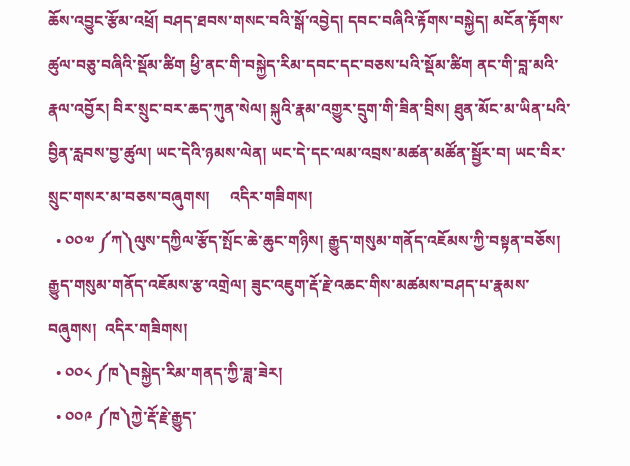ཆོས་འབྱུང་རྩོམ་འཕྲོ། བཤད་ཐབས་གསང་བའི་སྒོ་འབྱེད། དབང་བཞིའི་རྟོགས་བསྐྱེད། མངོན་རྟོགས་ཚུལ་བཅུ་བཞིའི་སྡོམ་ཚིག ཕྱི་ནང་གི་བསྐྱེད་རིམ་དབང་དང་བཅས་པའི་སྡོམ་ཚིག ནང་གི་བླ་མའི་རྣལ་འབྱོར། བིར་སྲུང་བར་ཆད་ཀུན་སེལ། སྐུའི་རྣམ་འགྱུར་དྲུག་གི་ཟིན་བྲིས། ཐུན་མོང་མ་ཡིན་པའི་བྱིན་རླབས་བྱ་ཚུལ། ཡང་དེའི་ཉམས་ལེན། ཡང་དེ་དང་ལམ་འབྲས་མཚན་མཚོན་སྦྱོར་བ། ཡང་བིར་སྲུང་གསར་མ་བཅས་བཞུགས།     འདིར་གཟིགས།
  • ༠༠༧ ༼ཀ༽ལུས་དཀྱིལ་རྩོད་སྤོང་ཆེ་ཆུང་གཉིས། རྒྱུད་གསུམ་གནོད་འཇོམས་ཀྱི་བསྟན་བཅོས། རྒྱུད་གསུམ་གནོད་འཇོམས་རྩ་འགྲེལ། ཟུང་འཇུག་རྡོ་རྗེ་འཆང་གིས་མཚམས་བཤད་པ་རྣམས་བཞུགས།  འདིར་གཟིགས།
  • ༠༠༨ ༼ཁ༽བསྐྱེད་རིམ་གནད་ཀྱི་ཟླ་ཟེར།
  • ༠༠༩ ༼ཁ༽ཀྱེ་རྡོ་རྗེ་རྒྱུད་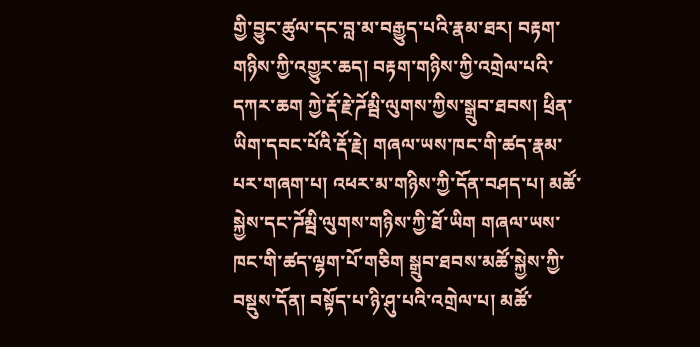གྱི་བྱུང་ཚུལ་དང་བླ་མ་བརྒྱུད་པའི་རྣམ་ཐར། བརྟག་གཉིས་ཀྱི་འགྱུར་ཆད། བརྟག་གཉིས་ཀྱི་འགྲེལ་པའི་དཀར་ཆག ཀྱེ་རྡོ་རྗེ་ཌོམྦི་ལུགས་ཀྱིས་སྒྲུབ་ཐབས། ཕྲིན་ཡིག་དབང་པོའི་རྡོ་རྗེ། གཞལ་ཡས་ཁང་གི་ཚད་རྣམ་པར་གཞག་པ། འཕར་མ་གཉིས་ཀྱི་དོན་བཤད་པ། མཚོ་སྐྱེས་དང་ཌོམྦི་ལུགས་གཉིས་ཀྱི་ཐོ་ཡིག གཞལ་ཡས་ཁང་གི་ཚད་ལྷག་པོ་གཅིག སྒྲུབ་ཐབས་མཚོ་སྐྱེས་ཀྱི་བསྡུས་དོན། བསྟོད་པ་ཉི་ཤུ་པའི་འགྲེལ་པ། མཚོ་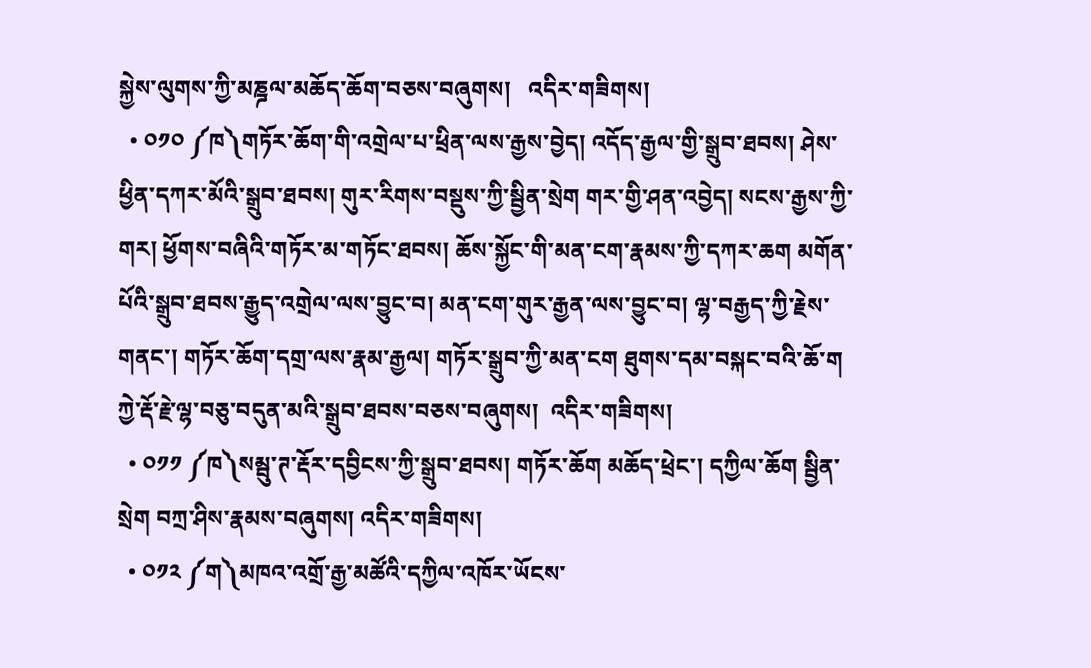སྐྱེས་ལུགས་ཀྱི་མཎྜལ་མཆོད་ཆོག་བཅས་བཞུགས།   འདིར་གཟིགས།
  • ༠༡༠ ༼ཁ༽གཏོར་ཆོག་གི་འགྲེལ་པ་ཕྲིན་ལས་རྒྱས་བྱེད། འདོད་རྒྱལ་གྱི་སྒྲུབ་ཐབས། ཤེས་ཕྱིན་དཀར་མོའི་སྒྲུབ་ཐབས། གུར་རིགས་བསྡུས་ཀྱི་སྦྱིན་སྲེག གར་གྱི་ཤན་འབྱེད། སངས་རྒྱས་ཀྱི་གར། ཕྱོགས་བཞིའི་གཏོར་མ་གཏོང་ཐབས། ཆོས་སྐྱོང་གི་མན་ངག་རྣམས་ཀྱི་དཀར་ཆག མགོན་པོའི་སྒྲུབ་ཐབས་རྒྱུད་འགྲེལ་ལས་བྱུང་བ། མན་ངག་གུར་རྒྱན་ལས་བྱུང་བ། ལྷ་བརྒྱད་ཀྱི་རྗེས་གནང་། གཏོར་ཆོག་དགྲ་ལས་རྣམ་རྒྱལ། གཏོར་སྒྲུབ་ཀྱི་མན་ངག ཐུགས་དམ་བསྐང་བའི་ཆོ་ག ཀྱེ་རྡོ་རྗེ་ལྷ་བཅུ་བདུན་མའི་སྒྲུབ་ཐབས་བཅས་བཞུགས།  འདིར་གཟིགས།
  • ༠༡༡ ༼ཁ༽སམྦུ་ཊ་རྡོར་དབྱིངས་ཀྱི་སྒྲུབ་ཐབས། གཏོར་ཆོག མཆོད་ཕྲེང་། དཀྱིལ་ཆོག སྦྱིན་སྲེག བཀྲ་ཤིས་རྣམས་བཞུགས། འདིར་གཟིགས།
  • ༠༡༢ ༼ག༽མཁའ་འགྲོ་རྒྱ་མཚོའི་དཀྱིལ་འཁོར་ཡོངས་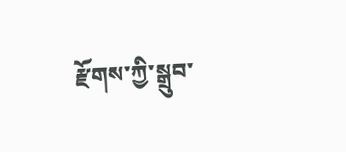རྫོགས་ཀྱི་སྒྲུབ་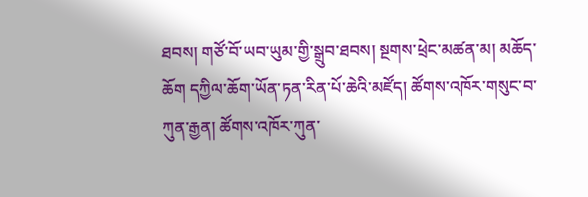ཐབས། གཙོ་བོ་ཡབ་ཡུམ་གྱི་སྒྲུབ་ཐབས། སྔགས་ཕྲེང་མཚན་མ། མཆོད་ཆོག དཀྱིལ་ཆོག་ཡོན་ཏན་རིན་པོ་ཆེའི་མཛོད། ཚོགས་འཁོར་གསུང་བ་ཀུན་རྒྱན། ཚོགས་འཁོར་ཀུན་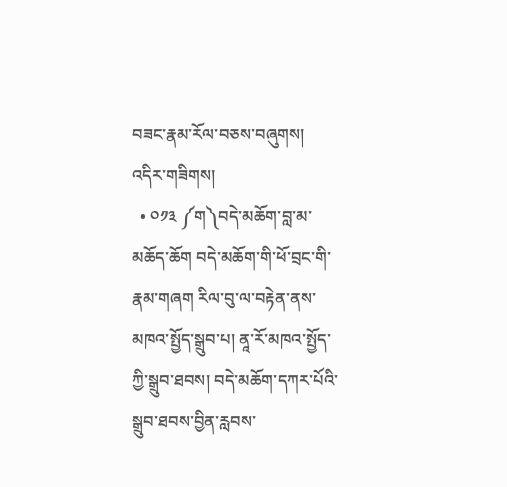བཟང་རྣམ་རོལ་བཅས་བཞུགས།        འདིར་གཟིགས།
  • ༠༡༣ ༼ག༽བདེ་མཆོག་བླ་མ་མཆོད་ཆོག བདེ་མཆོག་གི་ཕོ་བྲང་གི་རྣམ་གཞག རིལ་བུ་ལ་བརྟེན་ནས་མཁའ་སྤྱོད་སྒྲུབ་པ། ནཱ་རོ་མཁའ་སྤྱོད་ཀྱི་སྒྲུབ་ཐབས། བདེ་མཆོག་དཀར་པོའི་སྒྲུབ་ཐབས་བྱིན་རླབས་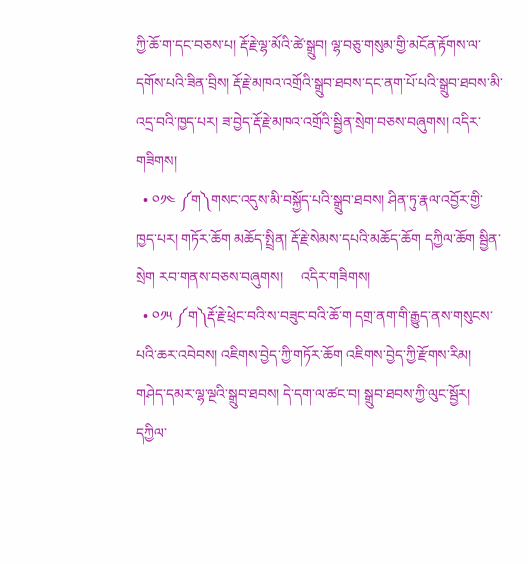ཀྱི་ཆོ་ག་དང་བཅས་པ། རྡོ་རྗེ་ལྷ་མོའི་ཚེ་སྒྲུབ། ལྷ་བཅུ་གསུམ་གྱི་མངོན་རྟོགས་ལ་དགོས་པའི་ཟིན་བྲིས། རྡོ་རྗེ་མཁའ་འགྲོའི་སྒྲུབ་ཐབས་དང་ནག་པོ་པའི་སྒྲུབ་ཐབས་མི་འདྲ་བའི་ཁྱད་པར། ཟ་བྱེད་རྡོ་རྗེ་མཁའ་འགྲོའི་སྦྱིན་སྲེག་བཅས་བཞུགས། འདིར་གཟིགས།
  • ༠༡༤ ༼ག༽གསང་འདུས་མི་བསྐྱོད་པའི་སྒྲུབ་ཐབས། ཤིན་ཏུ་རྣལ་འབྱོར་གྱི་ཁྱད་པར། གཏོར་ཆོག མཆོད་སྤྲིན། རྡོ་རྗེ་སེམས་དཔའི་མཆོད་ཆོག དཀྱིལ་ཆོག སྦྱིན་སྲེག རབ་གནས་བཅས་བཞུགས།     འདིར་གཟིགས།
  • ༠༡༥ ༼ག༽རྡོ་རྗེ་ཕྲེང་བའི་ས་བཟུང་བའི་ཆོ་ག དགྲ་ནག་གི་རྒྱུད་ནས་གསུངས་པའི་ཆར་འབེབས། འཇིགས་བྱེད་ཀྱི་གཏོར་ཆོག འཇིགས་བྱེད་ཀྱི་རྫོགས་རིམ། གཤེད་དམར་ལྷ་ལྔའི་སྒྲུབ་ཐབས། དེ་དག་ལ་ཚང་བ། སྒྲུབ་ཐབས་ཀྱི་ལུང་སྦྱོར། དཀྱིལ་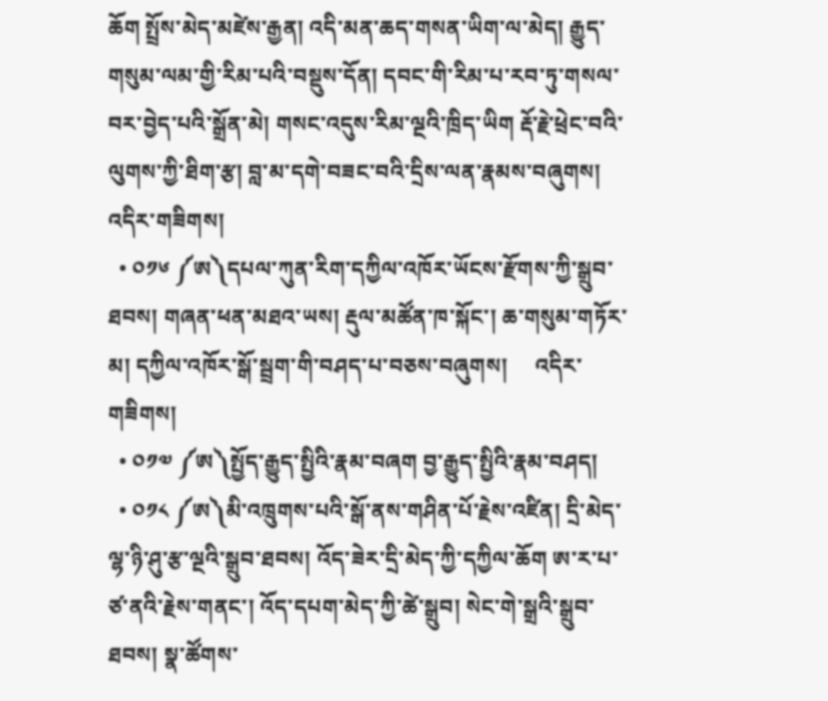ཆོག སྤྲོས་མེད་མཛེས་རྒྱན། འདི་མན་ཆད་གསན་ཡིག་ལ་མེད། རྒྱུད་གསུམ་ལམ་གྱི་རིམ་པའི་བསྡུས་དོན། དབང་གི་རིམ་པ་རབ་ཏུ་གསལ་བར་བྱེད་པའི་སྒྲོན་མེ། གསང་འདུས་རིམ་ལྔའི་ཁྲིད་ཡིག རྡོ་རྗེ་ཕྲེང་བའི་ལུགས་ཀྱི་ཐིག་རྩ། བླ་མ་དགེ་བཟང་བའི་དྲིས་ལན་རྣམས་བཞུགས།    འདིར་གཟིགས།
  • ༠༡༦ ༼ཨ༽དཔལ་ཀུན་རིག་དཀྱིལ་འཁོར་ཡོངས་རྫོགས་ཀྱི་སྒྲུབ་ཐབས། གཞན་ཕན་མཐའ་ཡས། རྡུལ་མཚོན་ཁ་སྐོང་། ཆ་གསུམ་གཏོར་མ། དཀྱིལ་འཁོར་སྒོ་སྦྲག་གི་བཤད་པ་བཅས་བཞུགས།     འདིར་གཟིགས།
  • ༠༡༧ ༼ཨ༽སྤྱོད་རྒྱུད་སྤྱིའི་རྣམ་བཞག བྱ་རྒྱུད་སྤྱིའི་རྣམ་བཤད།
  • ༠༡༨ ༼ཨ༽མི་འཁྲུགས་པའི་སྒོ་ནས་གཤིན་པོ་རྗེས་འཛིན། དྲི་མེད་ལྷ་ཉི་ཤུ་རྩ་ལྔའི་སྒྲུབ་ཐབས། འོད་ཟེར་དྲི་མེད་ཀྱི་དཀྱིལ་ཆོག ཨ་ར་པ་ཙ་ནའི་རྗེས་གནང་། འོད་དཔག་མེད་ཀྱི་ཚེ་སྒྲུབ། སེང་གེ་སྒྲའི་སྒྲུབ་ཐབས། སྣ་ཚོགས་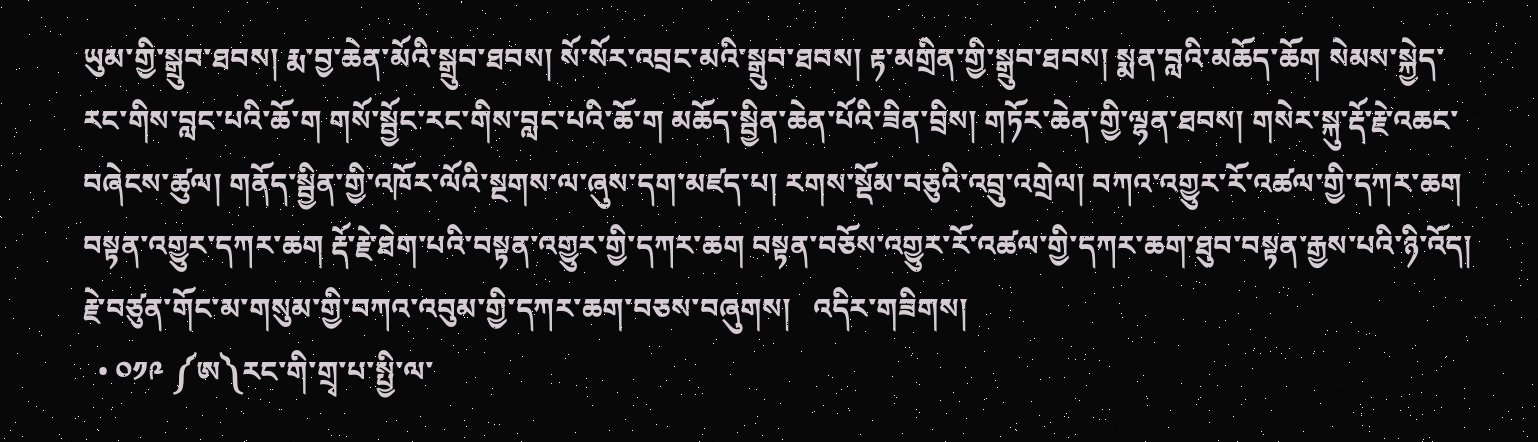ཡུམ་གྱི་སྒྲུབ་ཐབས། རྨ་བྱ་ཆེན་མོའི་སྒྲུབ་ཐབས། སོ་སོར་འབྲང་མའི་སྒྲུབ་ཐབས། རྟ་མགྲིན་གྱི་སྒྲུབ་ཐབས། སྨན་བླའི་མཆོད་ཆོག སེམས་སྐྱེད་རང་གིས་བླང་པའི་ཆོ་ག གསོ་སྦྱོང་རང་གིས་བླང་པའི་ཆོ་ག མཆོད་སྦྱིན་ཆེན་པོའི་ཟིན་བྲིས། གཏོར་ཆེན་གྱི་ལྷན་ཐབས། གསེར་སྐུ་རྡོ་རྗེ་འཆང་བཞེངས་ཚུལ། གནོད་སྦྱིན་གྱི་འཁོར་ལོའི་སྔགས་ལ་ཞུས་དག་མཛད་པ། རགས་སྡོམ་བཅུའི་འབྲུ་འགྲེལ། བཀའ་འགྱུར་རོ་འཚལ་གྱི་དཀར་ཆག བསྟན་འགྱུར་དཀར་ཆག རྡོ་རྗེ་ཐེག་པའི་བསྟན་འགྱུར་གྱི་དཀར་ཆག བསྟན་བཅོས་འགྱུར་རོ་འཚལ་གྱི་དཀར་ཆག་ཐུབ་བསྟན་རྒྱས་པའི་ཉི་འོད། རྗེ་བཙུན་གོང་མ་གསུམ་གྱི་བཀའ་འབུམ་གྱི་དཀར་ཆག་བཅས་བཞུགས།   འདིར་གཟིགས།
  • ༠༡༩ ༼ཨ༽རང་གི་གྲྭ་པ་སྤྱི་ལ་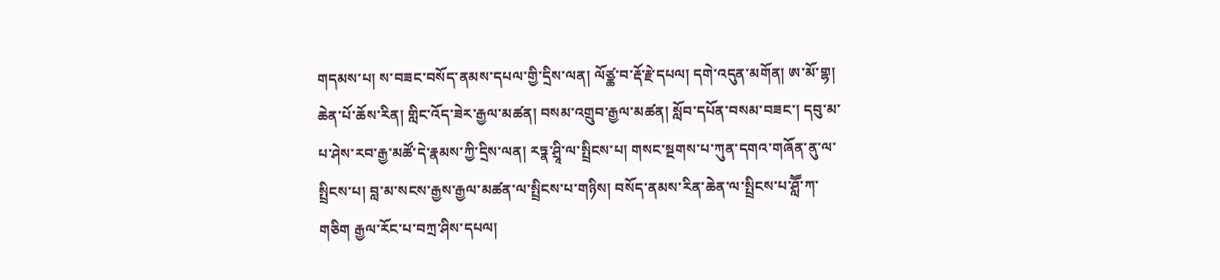གདམས་པ། ས་བཟང་བསོད་ནམས་དཔལ་གྱི་དྲིས་ལན། ལོཙྪ་བ་རྡོ་རྗེ་དཔལ། དགེ་འདུན་མགོན། ཨ་མོ་གྷ། ཆེན་པོ་ཆོས་རིན། གླིང་འོད་ཟེར་རྒྱལ་མཚན། བསམ་འགྲུབ་རྒྱལ་མཚན། སློབ་དཔོན་བསམ་བཟང་། དབུ་མ་པ་ཤེས་རབ་རྒྱ་མཚོ་དེ་རྣམས་ཀྱི་དྲིས་ལན། རཏྣ་ཤྲཱི་ལ་སྤྲིངས་པ། གསང་སྔགས་པ་ཀུན་དགའ་གཞོན་ནུ་ལ་སྤྲིངས་པ། བླ་མ་སངས་རྒྱས་རྒྱལ་མཚན་ལ་སྤྲིངས་པ་གཉིས། བསོད་ནམས་རིན་ཆེན་ལ་སྤྲིངས་པ་ཤླཽ་ཀ་གཅིག རྒྱལ་རོང་པ་བཀྲ་ཤིས་དཔལ།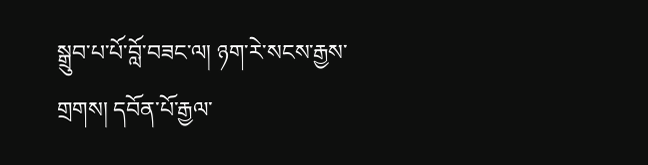སྒྲུབ་པ་པོ་བློ་བཟང་ལ། ཉག་རེ་སངས་རྒྱས་གྲགས། དབོན་པོ་རྒྱལ་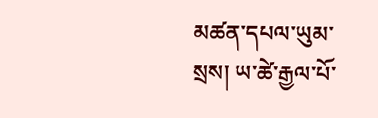མཚན་དཔལ་ཡུམ་སྲས། ཡ་ཚེ་རྒྱལ་པོ་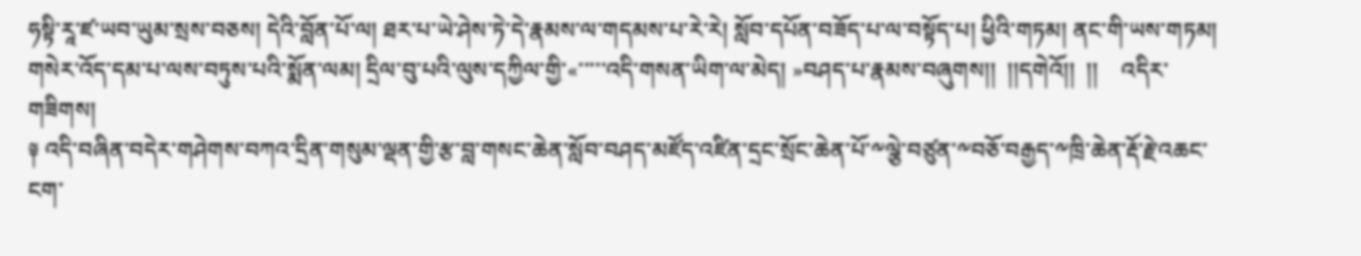ཧསྟི་རཱ་ཛ་ཡབ་ཡུམ་སྲས་བཅས། དེའི་བློན་པོ་ལ། ཐར་པ་ཡེ་ཤེས་ཏེ་དེ་རྣམས་ལ་གདམས་པ་རེ་རེ། སློབ་དཔོན་བཟོད་པ་ལ་བསྟོད་པ། ཕྱིའི་གཏམ། ནང་གི་ཡས་གཏམ། གསེར་འོད་དམ་པ་ལས་བཏུས་པའི་སྨོན་ལམ། དྲིལ་བུ་པའི་ལུས་དཀྱིལ་གྱི་«་་་་་འདི་གསན་ཡིག་ལ་མེད། »བཤད་པ་རྣམས་བཞུགས།།  །།དགེའོ།།  །།    འདིར་གཟིགས།
༈ འདི་བཞིན་བདེར་གཤེགས་བཀའ་དྲིན་གསུམ་ལྡན་གྱི་རྩ་བླ་གསང་ཆེན་སློབ་བཤད་མཛོད་འཛིན་དྲང་སྲོང་ཆེན་པོ་༸ལྕེ་བཙུན་༸བཅོ་བརྒྱད་༸ཁྲི་ཆེན་རྡོ་རྗེ་འཆང་ངག་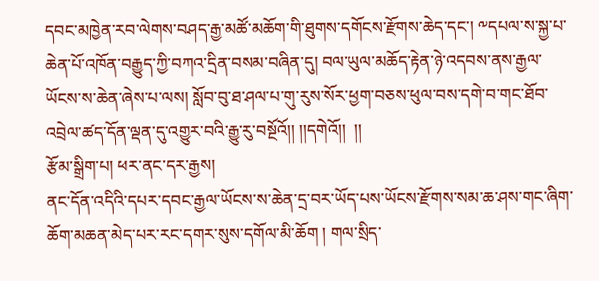དབང་མཁྱེན་རབ་ལེགས་བཤད་རྒྱ་མཚོ་མཆོག་གི་ཐུགས་དགོངས་རྫོགས་ཆེད་དང་། ༸དཔལ་ས་སྐྱ་པ་ཆེན་པོ་འཁོན་བརྒྱུད་ཀྱི་བཀའ་དྲིན་བསམ་བཞིན་དུ། བལ་ཡུལ་མཆོད་རྟེན་ཉེ་འདབས་ནས་རྒྱལ་ཡོངས་ས་ཆེན་ཞེས་པ་ལས། སློབ་བུ་ཐ་ཤལ་པ་གུ་རུས་སོར་ཕྱག་བཅས་ཕུལ་བས་དགེ་བ་གང་ཐོབ་འབྲེལ་ཚད་དོན་ལྡན་དུ་འགྱུར་བའི་རྒྱུ་རུ་བསྔོའོ།། །།དགེའོ།།  །།
རྩོམ་སྒྲིག་པ། ཕར་ནང་དར་རྒྱས།
ནང་དོན་འདིའི་དཔར་དབང་རྒྱལ་ཡོངས་ས་ཆེན་དྲ་བར་ཡོད་པས་ཡོངས་རྫོགས་སམ་ཆ་ཤས་གང་ཞིག་ཆོག་མཆན་མེད་པར་རང་དགར་སུས་དགོལ་མི་ཆོག ། གལ་སྲིད་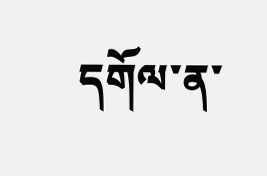དགོལ་ན་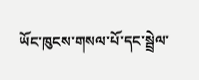ཡོང་ཁུངས་གསལ་པོ་དང་སྦྲེལ་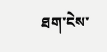ཐག་ངེས་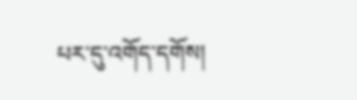པར་དུ་འགོད་དགོས།